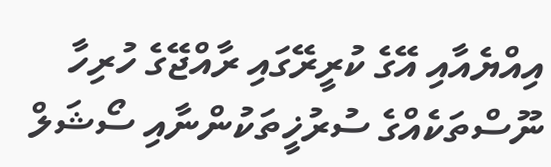އިއްޔެއާއި އޭގެ ކުރީރޭގައި ރާއްޖޭގެ ހުރިހާ ނޫސްތަކެއްގެ ސުރުޚީތަކުންނާއި ސޯޝަލް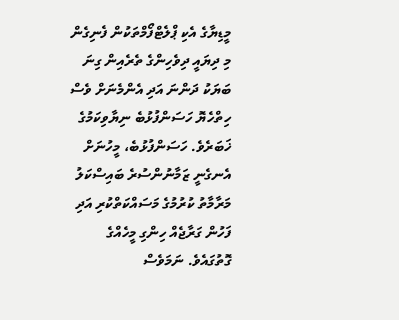މީޑިޔާގެ އެކި ޕްލެޓްފޯމްތަކުން ފެނިގެން މި ދިޔައީ ދިވެހިންގެ ތެރެއިން ގިނަ ބަޔަކު ދަންނަ އަދި އެންމެނަށް ވެސް ހިތްހެޔޮ ހަސަންފުޅުބެ ނިޔާވިކަމުގެ ޚަބަރެވެ. ހަސަންފުޅުބެ، މީހުނަށް އެނގެނީ ޒަމާނުންސުރެ ބައިސްކަލު މަރާމާތު ކުރުމުގެ މަސައްކަތްކުރި އަދި ފަހުން ގަރާޖެއް ހިންގި މީހެއްގެ ގޮތުގައެވެ. ނަމަވެސް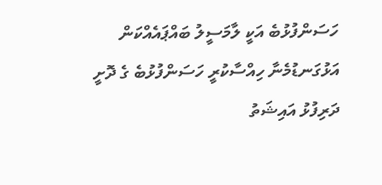ހަސަންފުޅުބެ އަކީ ލާމަސީލު ބައްޕައެއްކަން އަޅުގަނޑުމެނާ ހިއްސާކުރީ ހަސަންފުޅުބެ ގެ ދޮށީ ދަރިފުޅު އައިޝަތު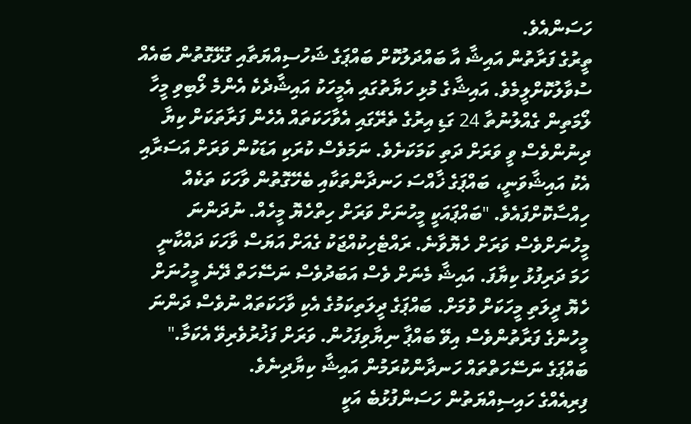ހަސަންއެވެ.
ތީރުގެ ފަރާތުން އައިޝާ އާ ބައްދަލުކޮށް ބައްޕަގެ ޝަހުސިއްޔަތާއި ގުޅޭގޮތުން ބައެއް ސުވާލުކޮށްލީމެވެ. އައިޝާގެ މުޅި ހަޔާތުގައި އެމީހަކު އައިޝާދެކެ އެންމެ ލޯބިވި މީހާ ލޯމަތިން ގެއްލުނުތާ 24 ގަޑި އިރުގެ ތެރޭގައި އެވާހަކަތައް އެހެން ފަރާތަކަށް ކިޔާ ދިނުންވެސް ވީ ވަރަށް ދަތި ކަމަކަށެވެ. ނަމަވެސް ކުރަކި އަޑަކުން ވަރަށް އަސަރާއި އެކު އައިޝާވަނީ، ބައްޕަގެ ޚާއްސަ ހަނދާންތަކާއި ބެހޭގޮތުން ވާހަކަ ތަކެއް ހިއްސާކޮށްފައެވެ. "ބައްޕައަކީ މީހުނަށް ވަރަށް ހިތްހެޔޮ މީހެއް. ނުދަންނަ މީހުނަށްވެސް ވަރަށް ހެޔޮވާނެ. ރައްޓެހިކުއްޖަކު ގެއަށް އަޔަސް ވާހަކަ ދައްކާނީ ހަމަ ދަރިފުޅު ކިޔާފަ. އައިޝާ މެނަށް ވެސް އަބަދުވެސް ނަސޭހަތް ދޭނެ މީހުނަށް ހެޔޮ ދީލަތި މީހަކަށް ވުމަށް. ބައްޕަގެ ދީލަތިކަމުގެ އެކި ވާހަކަތައް ނުވެސް ދަންނަ މީހުންގެ ފަރާތުންވެސް އިވޭ ބައްޕާ ނިޔާވިފަހުން. ވަރަށް ފަޚުރުވެރިވޭ އެކަމާ." ބައްޕަގެ ނަސޭހަތްތައް ހަނދާންކުރަމުން އައިޝާ ކިޔާދިނެވެ.
ފިރިއެއްގެ ހައިސިއްޔަތުން ހަސަންފުޅުބެ އަކީ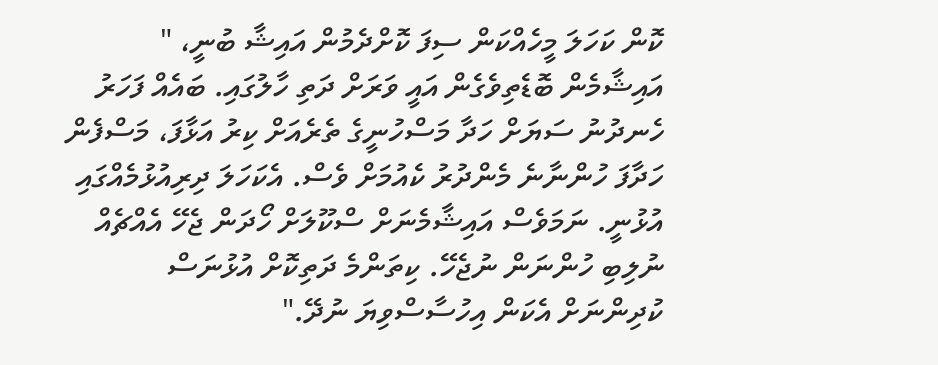ކޮން ކަހަލަ މީހެއްކަން ސިފަ ކޮށްދެމުން އައިޝާ ބުނީ، " އައިޝާމެން ބޮޑެތިވެގެން އައީ ވަރަށް ދަތި ހާލުގައި. ބައެއް ފަހަރު ހެނދުނު ސަޔަށް ހަދާ މަސްހުނީގެ ތެރެއަށް ކިރު އަޅާފަ، މަސްފެން ހަދާފަ ހުންނާނެ މެންދުރު ކެއުމަށް ވެސް. އެކަހަލަ ދިރިއުޅުމެއްގައި އުޅުނީ. ނަމަވެސް އައިޝާމެނަށް ސްކޫލަށް ހޯދަން ޖެހޭ އެއްޗެއް ނުލިބި ހުންނަން ނުޖެހޭ. ކިތަންމެ ދަތިކޮށް އުޅުނަސް ކުދިންނަށް އެކަން އިހުސާސްވިޔަ ނުދޭ."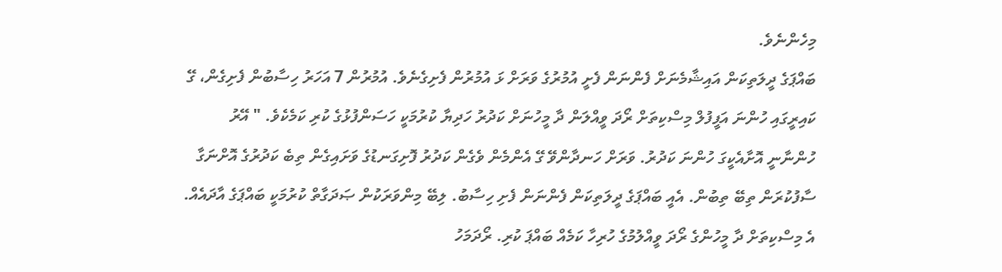މިހެންނެވެ.
ބައްޕަގެ ދީލަތިކަން އައިޝާމެނަށް ފެންނަން ފެށީ އުމުރުގެ ވަރަށް ޅަ އުމުރުން ފެށިގެނެވެ. އުމުރުން 7 އަހަރު ހިސާބުން ފެށިގެން، ގޭ ކައިރީގައި ހުންނަ އަފީފުލް މިސްކިތަށް ރޯދަ ވީއްލަން ދާ މީހުނަށް ކަދުރު ހަދިޔާ ކުރުމަކީ ހަސަންފުޅުގެ ކުރި ކަމެކެވެ. " އޭރު ހުންނާނީ އޮށާއެކީގަ ހުންނަ ކަދުރު. ވަރަށް ހަނދާންވޭ ގޭ އެންމެން ވެގެން ކަދުރު ފޮށިގަނޑުގެ ވަށައިގެން ތިބެ ކަދުރުގެ އޮށްނަގާ ސާފުކުރަން ތިބޭ ތިބުން. އެއީ ބައްޕަގެ ދީލަތިކަން ފެންނަން ފެށި ހިސާބު. ލިބޭ މިންވަރަކުން ޞަދަގާތް ކުރުމަކީ ބައްޕަގެ އާދައެއް. އެ މިސްކިތަށް ދާ މީހުންގެ ރޯދަ ވީއްލުމުގެ ހުރިހާ ކަމެއް ބައްޕަ ކުރި. ރޯދަމަހު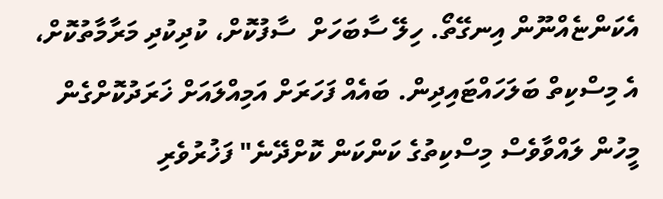އެކަންޏެއްނޫން އިނގޭތޯ. ހިލޭ ސާބަހަށް  ސާފުކޮށް، ކުދިކުދި މަރާމާތުކޮށް، އެ މިސްކިތް ބަލަހައްޓައިދިން. ބައެއް ފަހަރަށް އަމިއްލައަށް ޚަރަދުކޮށްގެން މީހުން ލައްވާވެސް މިސްކިތުގެ ކަންކަން ކޮށްދޭނެ" ފަޚުރުވެރި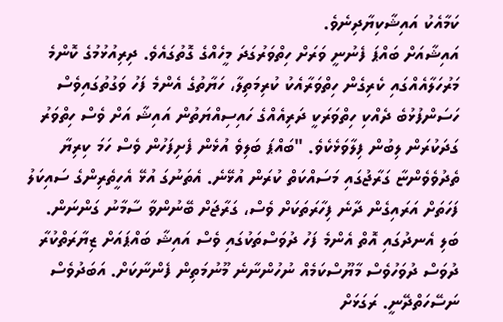ކަމާއެކު އައިޝާކިޔާދިނެވެ.
އައިޝާއަށް ބައްޕަ ފެނުނީ ވަރަށް ހިތްވަރުގަދަ މީހެއްގެ ގޮތުގައެވެ. ދިރިއުޅުމުގެ ކޮންމެ މަރުހަލާއެއްގައި ކެރިގެން ހިތްވަރާއެކު ކުރިމަތިލާ، ހަޔާތުގެ އެންމެ ފަހު ވަގުތުގައިވެސް ހަސަންފުޅުބެ ދެއްކި ހިތްވަރަކީ ދަރިއެއްގެ ހައިސިއްޔަތުން އައިޝާ އަށް ވެސް ހިތްވަރު ގަދަކުރަން ލިބުން ފިލާވަޅެކެވެ. "ބައްޕަ ބަލިވެ އުޅެން ފެށިފަހުން ވެސް ހަމަ ކިރިޔާ ތެދުވެވެންޏާ ގަރާޖުގައި މަސައްކަތް ކުރަން އުޅޭނެ. އެތަނުގަ އުޅޭ އެހީތެރިންގެ ސައިކަލު ފަހަތަށް އަރައިގެން ދާނެ ފިހާރަތަކަށް ވެސް، ގަރާޖަށް ބޭނުންވާ ސާމާނު ގަންނަން. ބަލި އެނދުގައި އޮތް އެންމެ ފަހު ދުވަސްތަކުގައި ވެސް އައިޝާ ބައްޕައަށް ޒިޔާރަތްކުރާ ދުވަސް ދުވަހުވެސް މާޔޫސްކަމެއް ނުހުންނާނެ މޫނުމަތިން ފެންނާކަށް. އަބަދުވެސް ނަސޭހަތްދޭނީ. ރަގަޅަށް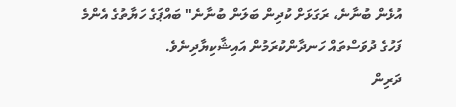އުޅެން ބުނާނެ، ރަގަޅަށް ކުދިން ބަލަން ބުނާނެ" ބައްޕަގެ ހަޔާތުގެ އެންމެ ފަހުގެ ދުވަސްތައް ހަނދާންކުރަމުން އައިޝާކިޔާދިނެވެ.
ދަރިން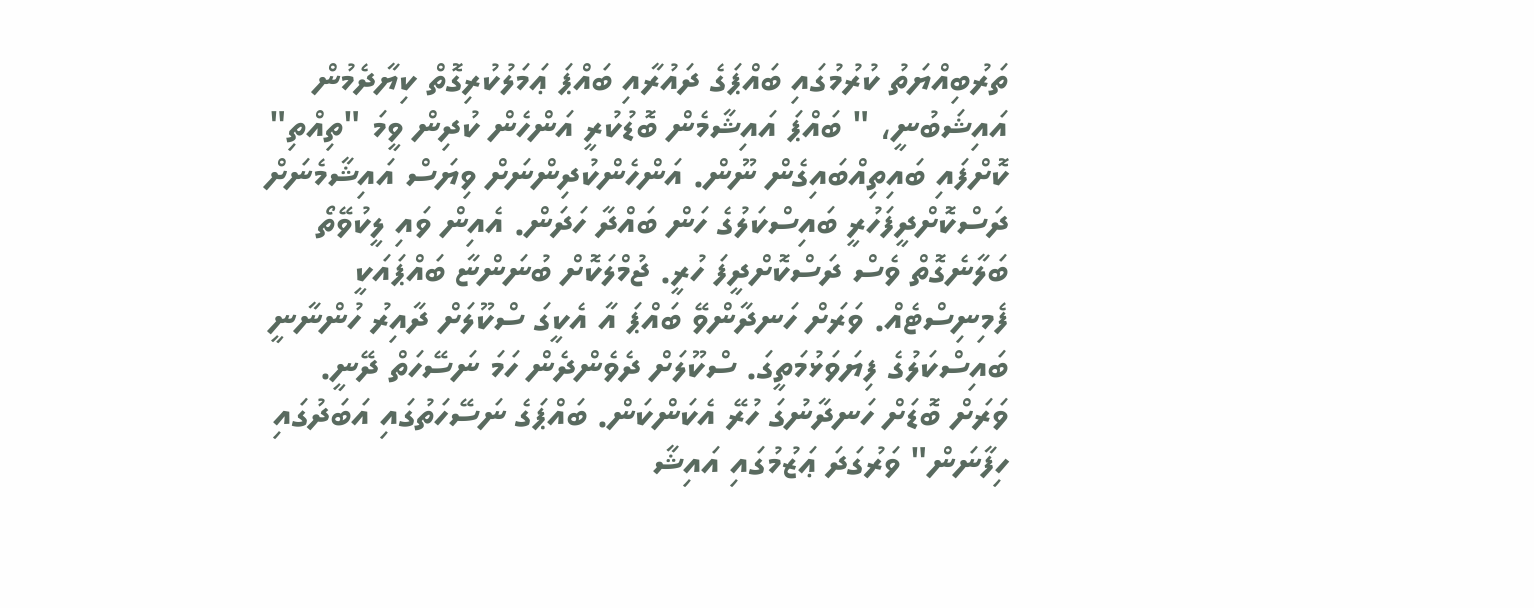ތަރުބިއްޔަތު ކުރުމުގައި ބައްޕަގެ ދައުރާއި ބައްޕަ ޢަމަލުކުރިގޮތް ކިޔާދެމުން އައިޝަބުނީ، " ބައްޕަ އައިޝާމެން ބޮޑުކުރީ އަންހެން ކުދިން ވީމަ "ތިއްތި" ކޮށްފައި ބައިތިއްބައިގެން ނޫން. އަންހެންކުދިންނަށް ވިޔަސް އައިޝާމެނަށް ދަސްކޮށްދީފަހުރީ ބައިސްކަލުގެ ހަން ބައްދާ ހަދަން. އެއިން ވައި ލީކުވޭތޯ ބަލާނެގޮތް ވެސް ދަސްކޮށްދީފަ ހުރީ. ޖުމްލަކޮށް ބުނަންޏާ ބައްޕައަކީ ފެމިނިސްޓެއް. ވަރަށް ހަނދާންވޭ ބައްޕަ އާ އެކީގަ ސްކޫލަށް ދާއިރު ހުންނާނީ ބައިސްކަލުގެ ފިޔަވަޅުމަތީގަ. ސްކޫލަށް ދެވެންދެން ހަމަ ނަސޭހަތް ދޭނީ. ވަރަށް ބޮޑަށް ހަނދާނުގަ ހުރޭ އެކަންކަން. ބައްޕަގެ ނަސޭހަތުގައި އަބަދުގައި ހިފާނަން" ވަރުގަދަ ޢަޒުމުގައި އައިޝާ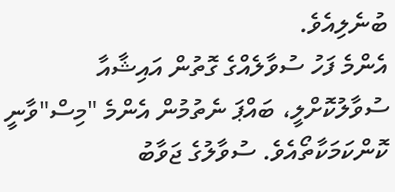ބުނެލިއެވެ.
އެންމެ ފަހު ސުވާލެއްގެ ގޮތުން އައިޝާއާ ސުވާލުކޮށްލީ، ބައްޕަ ނެތުމުން އެންމެ "މިސް"ވާނީ ކޮންކަމަކާތޯއެވެ. ސުވާލުގެ ޖަވާބު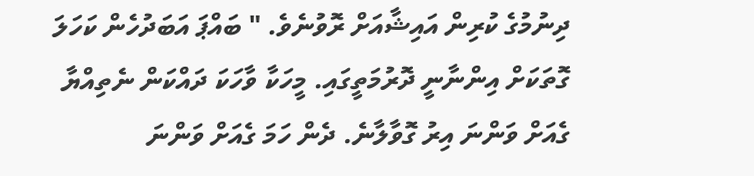ދިނުމުގެ ކުރިން އައިޝާއަށް ރޮވުނެވެ. " ބައްޕަ އަބަދުހެން ކަހަލަ ގޮތަކަށް އިންނާނީ ދޮރުމަތީގައި. މީހަކާ ވާހަކަ ދައްކަން ނެތިއްޔާ ގެއަށް ވަންނަ އިރު ގޮވާލާނެ. ދެން ހަމަ ގެއަށް ވަންނަ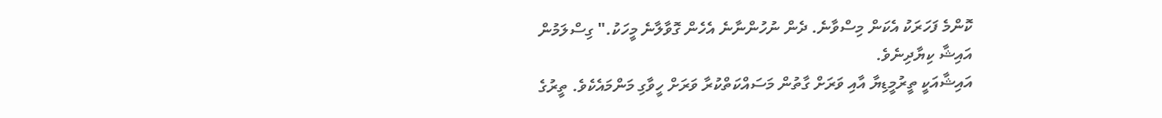ކޮންމެ ފަހަރަކު އެކަން މިސްވާނެ. ދެން ނުހުންނާނެ އެހެން ގޮވާލާނެ މީހަކު." ގިސްލަމުން އައިޝާ ކިޔާދިނެވެ.
އައިޝާއަކީ ތީރުމީޑިޔާ އާއި ވަރަށް ގާތުން މަސައްކަތްކުރާ ވަރަށް ހީވާގި މަންމައެކެވެ. ތީރުގެ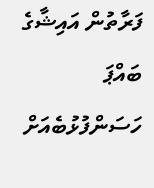ފަރާތުން އައިޝާގެ ބައްޕަ ހަސަންފުޅުބެއަށް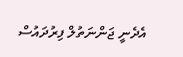އެދެނީ ޖަންނަތުލް ފިރުދައުސް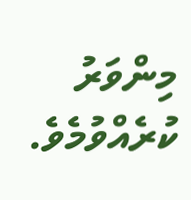މިންވަރު ކުރެއްވުމެވެ.